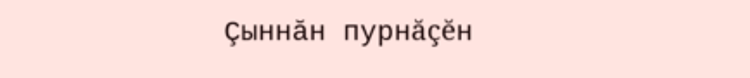Çыннăн пурнăçĕн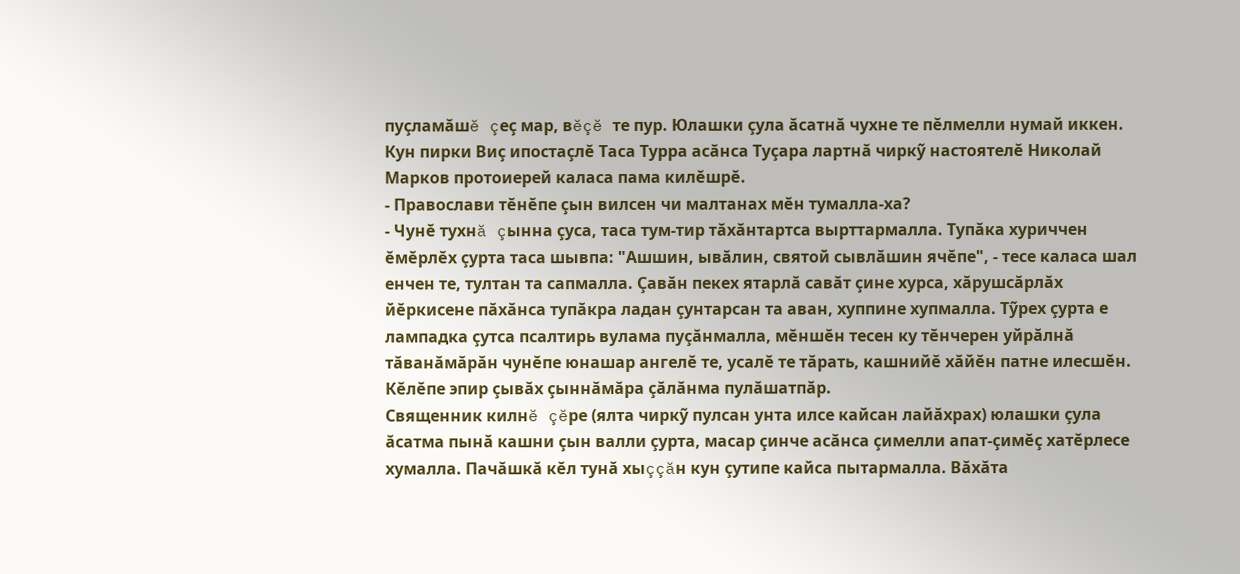пуçламăшĕ çеç мар, вĕçĕ те пур. Юлашки çула ăсатнă чухне те пĕлмелли нумай иккен. Кун пирки Виç ипостаçлĕ Таса Турра асăнса Туçара лартнă чиркỹ настоятелĕ Николай Марков протоиерей каласа пама килĕшрĕ.
- Православи тĕнĕпе çын вилсен чи малтанах мĕн тумалла-ха?
- Чунĕ тухнă çынна çуса, таса тум-тир тăхăнтартса вырттармалла. Тупăка хуриччен ĕмĕрлĕх çурта таса шывпа: "Ашшин, ывăлин, святой сывлăшин ячĕпе", - тесе каласа шал енчен те, тултан та сапмалла. Çавăн пекех ятарлă савăт çине хурса, хăрушсăрлăх йĕркисене пăхăнса тупăкра ладан çунтарсан та аван, хуппине хупмалла. Тỹрех çурта е лампадка çутса псалтирь вулама пуçăнмалла, мĕншĕн тесен ку тĕнчерен уйрăлнă тăванăмăрăн чунĕпе юнашар ангелĕ те, усалĕ те тăрать, кашнийĕ хăйĕн патне илесшĕн. Кĕлĕпе эпир çывăх çыннăмăра çăлăнма пулăшатпăр.
Священник килнĕ çĕре (ялта чиркỹ пулсан унта илсе кайсан лайăхрах) юлашки çула ăсатма пынă кашни çын валли çурта, масар çинче асăнса çимелли апат-çимĕç хатĕрлесе хумалла. Пачăшкă кĕл тунă хыççăн кун çутипе кайса пытармалла. Вăхăта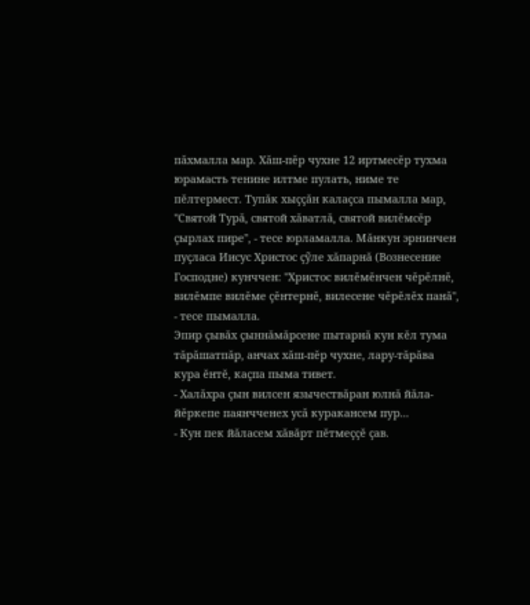пăхмалла мар. Хăш-пĕр чухне 12 иртмесĕр тухма юрамасть тенине илтме пулать, ниме те пĕлтермест. Тупăк хыççăн калаçса пымалла мар, "Святой Турă, святой хăватлă, святой вилĕмсĕр çырлах пире", - тесе юрламалла. Мăнкун эрнинчен пуçласа Иисус Христос çỹле хăпарнă (Вознесение Господне) кунччен: "Христос вилĕмĕнчен чĕрĕлнĕ, вилĕмпе вилĕме çĕнтернĕ, вилесене чĕрĕлĕх панă", - тесе пымалла.
Эпир çывăх çыннăмăрсене пытарнă кун кĕл тума тăрăшатпăр, анчах хăш-пĕр чухне, лару-тăрăва кура ĕнтĕ, каçпа пыма тивет.
- Халăхра çын вилсен язычествăран юлнă йăла-йĕркепе паянчченех усă куракансем пур...
- Кун пек йăласем хăвăрт пĕтмеççĕ çав.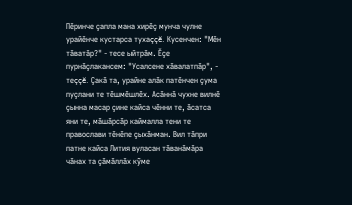Пĕринче çапла мана хирĕç мунча чулне урайĕнче кустарса тухаççĕ. Кусенчен: "Мĕн тăватăр?" - тесе ыйтрăм. Ĕçе пурнăçлакансем: "Усалсене хăвалатпăр", - теççĕ. Çакă та, урайне алăк патĕнчен çума пуçлани те тĕшмĕшлĕх. Асăннă чухне вилнĕ çынна масар çине кайса чĕнни те, ăсатса яни те, мăшăрсăр каймалла тени те православи тĕнĕпе çыхăнман. Вил тăпри патне кайса Лития вуласан тăванăмăра чăнах та çăмăллăх кỹме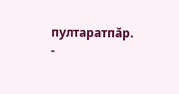пултаратпăр.
-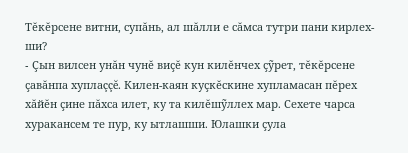Тĕкĕрсене витни, супăнь, ал шăлли е сăмса тутри пани кирлех-ши?
- Çын вилсен унăн чунĕ виçĕ кун килĕнчех çỹрет, тĕкĕрсене çавăнпа хуплаççĕ. Килен-каян куçкĕскине хупламасан пĕрех хăйĕн çине пăхса илет, ку та килĕшỹллех мар. Сехете чарса хуракансем те пур, ку ытлашши. Юлашки çула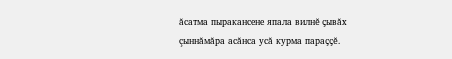ăсатма пыракансене япала вилнĕ çывăх çыннăмăра асăнса усă курма параççĕ.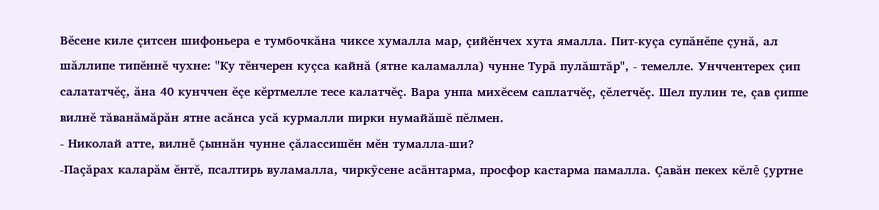Вĕсене киле çитсен шифоньера е тумбочкăна чиксе хумалла мар, çийĕнчех хута ямалла. Пит-куçа супăнĕпе çунă, ал шăллипе типĕннĕ чухне: "Ку тĕнчерен куçса кайнă (ятне каламалла) чунне Турă пулăштăр", - темелле. Унччентерех çип салататчĕç, ăна 40 кунччен ĕçе кĕртмелле тесе калатчĕç. Вара унпа михĕсем саплатчĕç, çĕлетчĕç. Шел пулин те, çав çиппе вилнĕ тăванăмăрăн ятне асăнса усă курмалли пирки нумайăшĕ пĕлмен.
- Николай атте, вилнĕ çыннăн чунне çăлассишĕн мĕн тумалла-ши?
-Паçăрах каларăм ĕнтĕ, псалтирь вуламалла, чиркỹсене асăнтарма, просфор кастарма памалла. Çавăн пекех кĕлĕ çуртне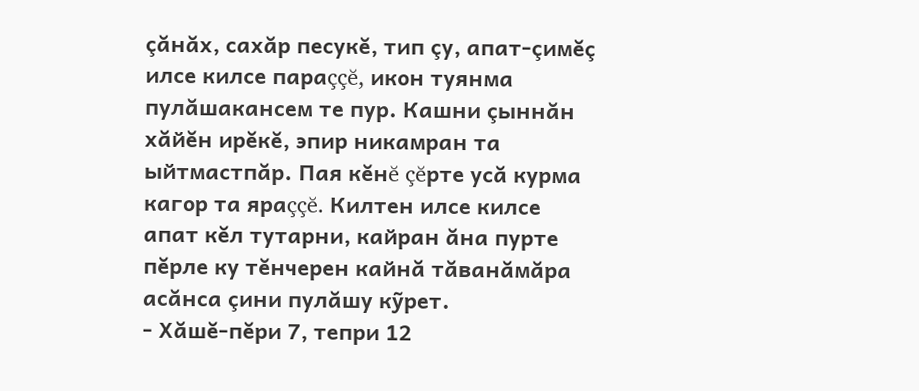çăнăх, сахăр песукĕ, тип çу, апат-çимĕç илсе килсе параççĕ, икон туянма пулăшакансем те пур. Кашни çыннăн хăйĕн ирĕкĕ, эпир никамран та ыйтмастпăр. Пая кĕнĕ çĕрте усă курма кагор та яраççĕ. Килтен илсе килсе апат кĕл тутарни, кайран ăна пурте пĕрле ку тĕнчерен кайнă тăванăмăра асăнса çини пулăшу кỹрет.
- Хăшĕ-пĕри 7, тепри 12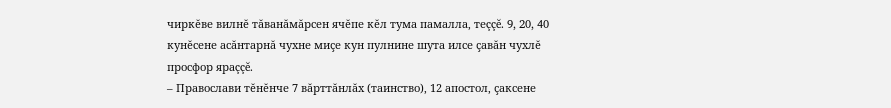чиркĕве вилнĕ тăванăмăрсен ячĕпе кĕл тума памалла, теççĕ. 9, 20, 40 кунĕсене асăнтарнă чухне миçе кун пулнине шута илсе çавăн чухлĕ просфор яраççĕ.
– Православи тĕнĕнче 7 вăрттăнлăх (таинство), 12 апостол, çаксене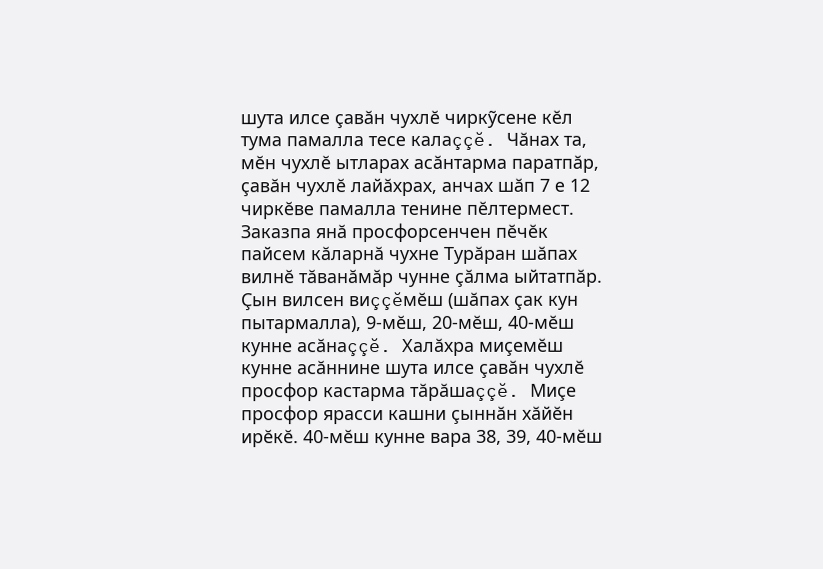шута илсе çавăн чухлĕ чиркỹсене кĕл тума памалла тесе калаççĕ. Чăнах та, мĕн чухлĕ ытларах асăнтарма паратпăр, çавăн чухлĕ лайăхрах, анчах шăп 7 е 12 чиркĕве памалла тенине пĕлтермест. Заказпа янă просфорсенчен пĕчĕк пайсем кăларнă чухне Турăран шăпах вилнĕ тăванăмăр чунне çăлма ыйтатпăр.
Çын вилсен виççĕмĕш (шăпах çак кун пытармалла), 9-мĕш, 20-мĕш, 40-мĕш кунне асăнаççĕ. Халăхра миçемĕш кунне асăннине шута илсе çавăн чухлĕ просфор кастарма тăрăшаççĕ. Миçе просфор ярасси кашни çыннăн хăйĕн ирĕкĕ. 40-мĕш кунне вара 38, 39, 40-мĕш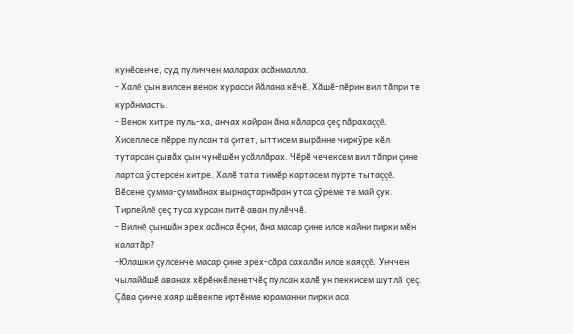кунĕсенче, суд пуличчен маларах асăнмалла.
- Халĕ çын вилсен венок хурасси йăлана кĕчĕ. Хăшĕ-пĕрин вил тăпри те курăнмасть.
- Венок хитре пуль-ха, анчах кайран ăна кăларса çеç пăрахаççĕ. Хисеплесе пĕрре пулсан та çитет, ыттисем вырăнне чиркỹре кĕл тутарсан çывăх çын чунĕшĕн усăллăрах. Чĕрĕ чечексем вил тăпри çине лартса ỹстерсен хитре. Халĕ тата тимĕр картасем пурте тытаççĕ. Вĕсене çумма-çуммăнах вырнаçтарнăран утса çỹреме те май çук. Тирпейлĕ çеç туса хурсан питĕ аван пулĕччĕ.
- Вилнĕ çыншăн эрех асăнса ĕçни, ăна масар çине илсе кайни пирки мĕн калатăр?
-Юлашки çулсенче масар çине эрех-сăра сахалăн илсе каяççĕ. Унччен чылайăшĕ аванах хĕрĕнкĕленетчĕç пулсан халĕ ун пеккисем шутлă çеç. Çăва çинче хаяр шĕвекпе иртĕнме юраманни пирки аса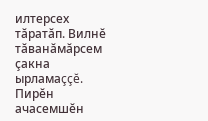илтерсех тăратăп. Вилнĕ тăванăмăрсем çакна ырламаççĕ. Пирĕн ачасемшĕн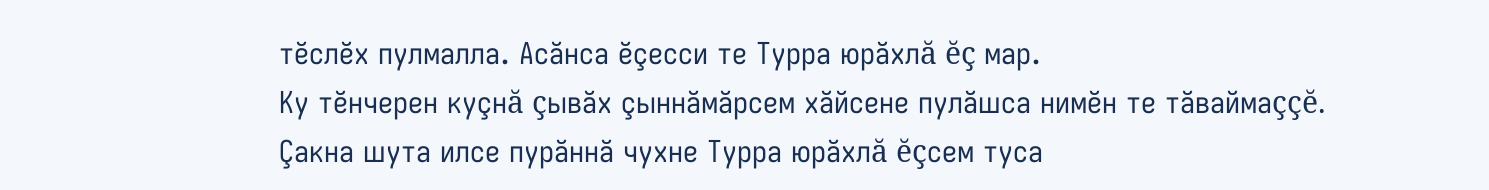тĕслĕх пулмалла. Асăнса ĕçесси те Турра юрăхлă ĕç мар.
Ку тĕнчерен куçнă çывăх çыннăмăрсем хăйсене пулăшса нимĕн те тăваймаççĕ. Çакна шута илсе пурăннă чухне Турра юрăхлă ĕçсем туса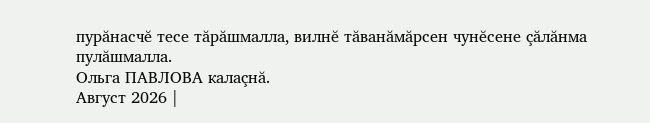пурăнасчĕ тесе тăрăшмалла, вилнĕ тăванăмăрсен чунĕсене çăлăнма пулăшмалла.
Ольга ПАВЛОВА калаçнă.
Август 2026 |